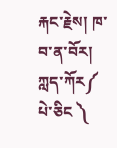རྐང་རྗེས། ཁ་བ་ན་བོར།
ཀླད་ཀོར༼ པེ་ཅིང ༽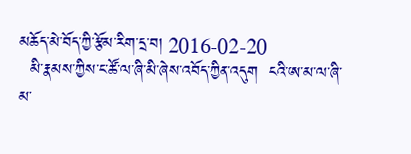མཆོད་མེ་བོད་ཀྱི་རྩོམ་རིག་དྲ་བ། 2016-02-20
  མི་རྣམས་ཀྱིས་ང་ཚོ་ལ་ཞི་མི་ཞེས་འབོད་ཀྱིན་འདུག  ངའི་ཨ་མ་ལ་ཞི་མ་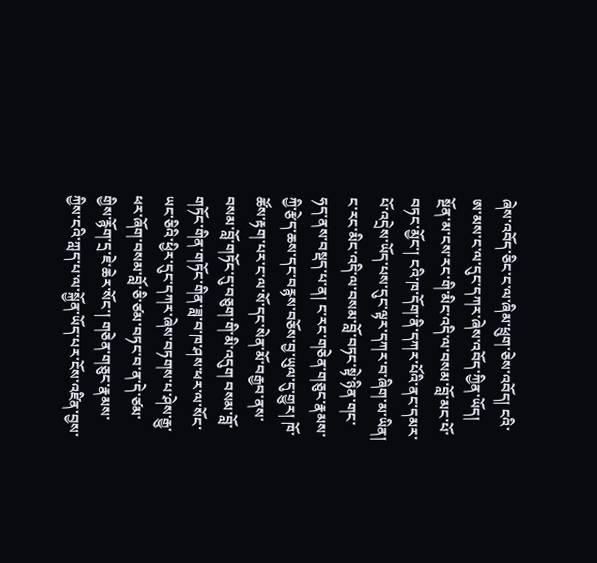ཞེས་འབོད་ཅིང་ང་ལ་ཞིམ་ཕྲུག་ཅེས་འབོད། ངའི་ཨ་མས་ང་ལ་དུང་དཀར་ཞེས་འབོད་ཀྱིན་ཡོད། སྔོན་མ་ངས་རང་གི་མིང་འདི་ལ་བསམ་བློ་མང་པོ་བཏང་མྱོང་། ངའི་ཁ་དོག་ནི་དཀར་པོའི་ནང་དམར་པོ་འདྲེས་ཡོད་པས་དུང་ལྟར་དཀར་བ་ཞིག་མ་ཡིན། ང་རང་མིང་འདི་ལ་བསམ་བློ་བཏང་སྟེ་ཉིན་གང་ཧད་ནས་བསྡད་པ་ན། ང་རང་གཅེན་གཅུང་རྣམས་ཀྱི་རྩེད་ཆས་དང་བརྙས་བཅོས་བྱ་ཡུལ་དུ་གྱུར། ཁོ་ཚོས་རྟག་པར་ང་ལ་སོ་དང་སེན་མོ་བརྒྱབ་ནས་བསམ་བློ་གཏོང་དུ་བཅུག་གི་མི་འདུག བསམ་བློ་གཏོང་གིན་གཏོང་གིན་ཟླ་བ་ཁ་ཤས་ཕར་ལ་སོང་ཡང་ཅིའི་ཕྱིར་དུང་དཀར་ཞེས་བཏགས་པ་ཤེས་རྒྱུ་ཕར་ཞོག་བསམ་བློ་ཅི་ཙམ་བཏང་བ་ན་དེ་ཙམ་གྱིས་རྙོག་དྲ་ཇེ་ཆེར་སོང་། གཅེན་གཅུང་རྣམས་ཀྱིས་ངའི་ཀླད་པ་ལ་སྐྱོན་ཡོད་པར་ངོས་འཛིན་བྱས་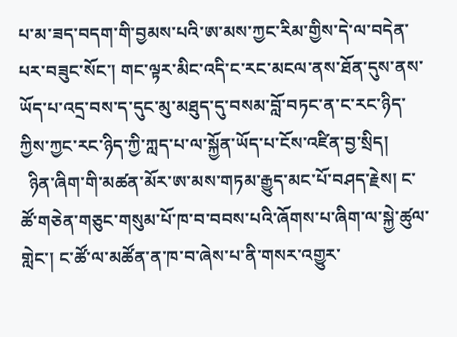པ་མ་ཟད་བདག་གི་བྱམས་པའི་ཨ་མས་ཀྱང་རིམ་གྱིས་དེ་ལ་བདེན་པར་བཟུང་སོང་། གང་ལྟར་མིང་འདི་ང་རང་མངལ་ནས་ཐོན་དུས་ནས་ཡོད་པ་འདྲ་བས་ད་དུང་མུ་མཐུད་དུ་བསམ་བློ་བཏང་ན་ང་རང་ཉིད་ཀྱིས་ཀྱང་རང་ཉིད་ཀྱི་ཀླད་པ་ལ་སྐྱོན་ཡོད་པ་ངོས་འཛིན་བྱ་སྲིད།
  ཉིན་ཞིག་གི་མཚན་མོར་ཨ་མས་གཏམ་རྒྱུད་མང་པོ་བཤད་རྗེས། ང་ཚོ་གཅེན་གཅུང་གསུམ་པོ་ཁ་བ་བབས་པའི་ཞོགས་པ་ཞིག་ལ་སྐྱེ་ཚུལ་གླེང་། ང་ཚོ་ལ་མཚོན་ན་ཁ་བ་ཞེས་པ་ནི་གསར་འགྱུར་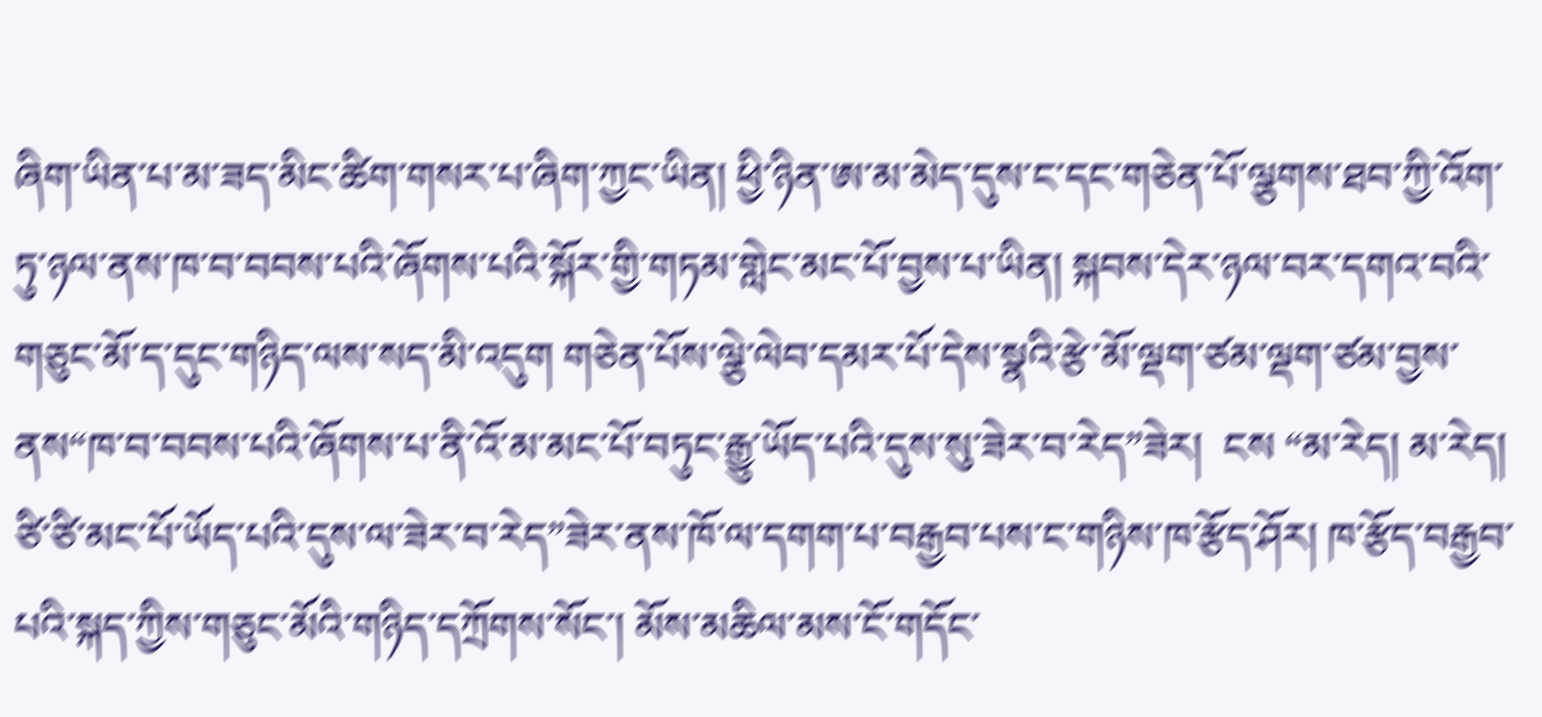ཞིག་ཡིན་པ་མ་ཟད་མིང་ཚིག་གསར་པ་ཞིག་ཀྱང་ཡིན། ཕྱི་ཉིན་ཨ་མ་མེད་དུས་ང་དང་གཅེན་པོ་ལྕགས་ཐབ་ཀྱི་འོག་ཏུ་ཉལ་ནས་ཁ་བ་བབས་པའི་ཞོགས་པའི་སྐོར་གྱི་གཏམ་གླེང་མང་པོ་བྱས་པ་ཡིན། སྐབས་དེར་ཉལ་བར་དགའ་བའི་གཅུང་མོ་ད་དུང་གཉིད་ལས་སད་མི་འདུག གཅེན་པོས་ལྕེ་ལེབ་དམར་པོ་དེས་སྣའི་རྩེ་མོ་ལྡག་ཙམ་ལྡག་ཙམ་བྱས་ནས“ཁ་བ་བབས་པའི་ཞོགས་པ་ནི་འོ་མ་མང་པོ་བཏུང་རྒྱུ་ཡོད་པའི་དུས་སུ་ཟེར་བ་རེད”ཟེར།  ངས “མ་རེད། མ་རེད། ཙི་ཙི་མང་པོ་ཡོད་པའི་དུས་ལ་ཟེར་བ་རེད”ཟེར་ནས་ཁོ་ལ་དགག་པ་བརྒྱབ་པས་ང་གཉིས་ཁ་རྩོད་ཤོར། ཁ་རྩོད་བརྒྱབ་པའི་སྐད་ཀྱིས་གཅུང་མོའི་གཉིད་དཀྲོགས་སོང་། མོས་མཆིལ་མས་ངོ་གདོང་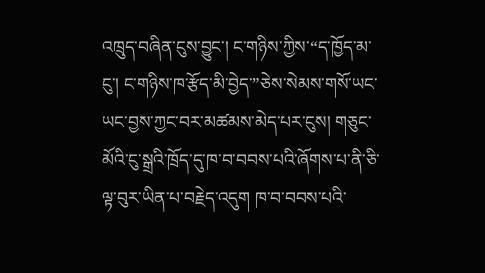འཁྲུད་བཞིན་ངུས་བྱུང་། ང་གཉིས་ཀྱིས་“ད་ཁྱོད་མ་ངུ་། ང་གཉིས་ཁ་རྩོད་མི་བྱེད་”ཅེས་སེམས་གསོ་ཡང་ཡང་བྱས་ཀྱང་བར་མཚམས་མེད་པར་ངུས། གཅུང་མོའི་ངུ་སྒྲའི་ཁྲོད་དུ་ཁ་བ་བབས་པའི་ཞོགས་པ་ནི་ཅི་ལྟ་བུར་ཡིན་པ་བརྗེད་འདུག ཁ་བ་བབས་པའི་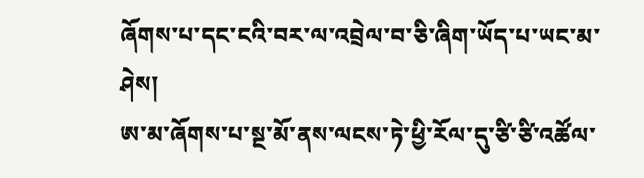ཞོགས་པ་དང་ངའི་བར་ལ་འབྲེལ་བ་ཅི་ཞིག་ཡོད་པ་ཡང་མ་ཤེས།
ཨ་མ་ཞོགས་པ་སྔ་མོ་ནས་ལངས་ཏེ་ཕྱི་རོལ་དུ་ཙི་ཙི་འཚོལ་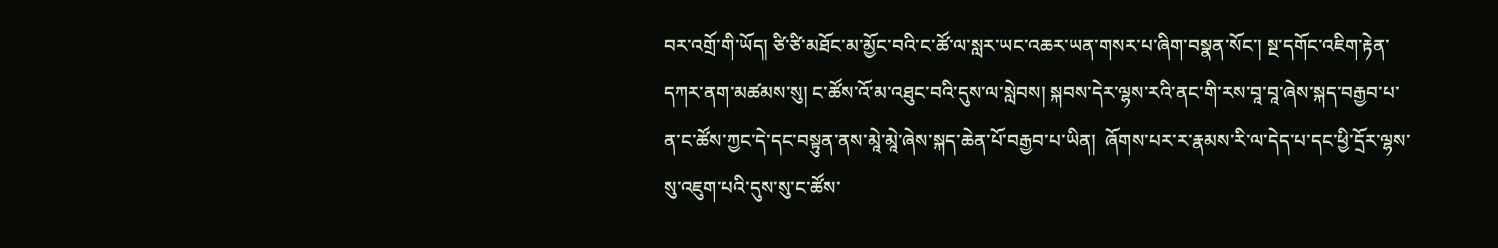བར་འགྲོ་གི་ཡོད། ཙི་ཙི་མཐོང་མ་མྱོང་བའི་ང་ཚོ་ལ་སླར་ཡང་འཆར་ཡན་གསར་པ་ཞིག་བསྣན་སོང་། སྔ་དགོང་འཇིག་རྟེན་དཀར་ནག་མཚམས་སུ། ང་ཚོས་འོ་མ་འཐུང་བའི་དུས་ལ་སླེབས། སྐབས་དེར་ལྷས་རའི་ནང་གི་རས་བཱ་བཱ་ཞེས་སྐད་བརྒྱབ་པ་ན་ང་ཚོས་ཀྱང་དེ་དང་བསྟུན་ནས་མཱེ་མཱེ་ཞེས་སྐད་ཆེན་པོ་བརྒྱབ་པ་ཡིན།  ཞོགས་པར་ར་རྣམས་རི་ལ་དེད་པ་དང་ཕྱི་དྲོར་ལྷས་སུ་འཇུག་པའི་དུས་སུ་ང་ཚོས་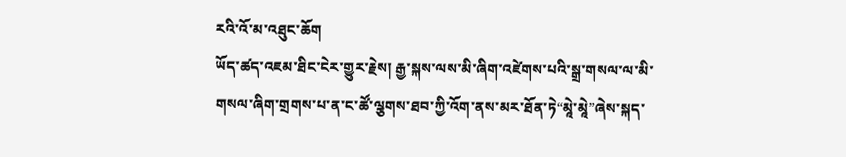རའི་འོ་མ་འཐུང་ཆོག
ཡོད་ཚད་འཇམ་ཐིང་ངེར་གྱུར་རྗེས། རྒྱ་སྐས་ལས་མི་ཞིག་འཛེགས་པའི་སྒྲ་གསལ་ལ་མི་གསལ་ཞིག་གྲགས་པ་ན་ང་ཚོ་ལྕགས་ཐབ་ཀྱི་འོག་ནས་མར་ཐོན་ཏེ“མཱེ་མཱེ”ཞེས་སྐད་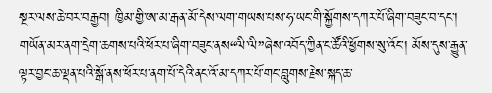སྔར་ལས་ཆེ་བར་བརྒྱབ། ཁྱིམ་གྱི་ཨ་མ་རྒན་མོ་དེས་ལག་གཡས་པས་ཧ་ཡང་གི་སྐྱོགས་དཀར་པོ་ཞིག་བཟུང་བ་དང་། གཡོན་མར་ནག་དྲེག་ཆགས་པའི་ཕོར་པ་ཞིག་བཟུང་ནས“ལི་ལི”ཞེས་འབོད་ཀྱིན་ང་ཚོའི་ཕྱོགས་སུ་འོང་། མོས་དུས་རྒྱུན་ལྟར་བྱང་ཆ་ལྡན་པའི་སྒོ་ནས་ཕོར་པ་ནག་པོ་དེའི་ནང་འོ་མ་དཀར་པོ་གང་བླུགས་རྗེས་སྐད་ཆ་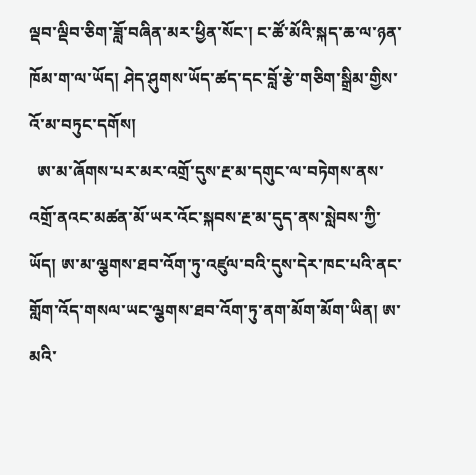ལྡབ་ལྡིབ་ཅིག་ཟློ་བཞིན་མར་ཕྱིན་སོང་། ང་ཚོ་མོའི་སྐད་ཆ་ལ་ཉན་ཁོམ་ག་ལ་ཡོད། ཤེད་ཤུགས་ཡོད་ཚད་དང་བློ་རྩེ་གཅིག་སྒྲིམ་གྱིས་འོ་མ་བཏུང་དགོས།
  ཨ་མ་ཞོགས་པར་མར་འགྲོ་དུས་རྔ་མ་དགུང་ལ་བཏེགས་ནས་འགྲོ་ནའང་མཚན་མོ་ཡར་འོང་སྐབས་རྔ་མ་དུད་ནས་སླེབས་ཀྱི་ཡོད། ཨ་མ་ལྕགས་ཐབ་འོག་ཏུ་འཛུལ་བའི་དུས་དེར་ཁང་པའི་ནང་གློག་འོད་གསལ་ཡང་ལྕགས་ཐབ་འོག་ཏུ་ནག་མོག་མོག་ཡིན། ཨ་མའི་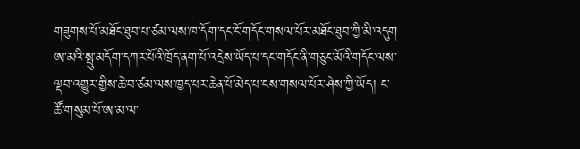གཟུགས་པོ་མཐོང་ཐུབ་པ་ཙམ་ལས་ཁ་དོག་དང་ངོ་གདོང་གསལ་པོར་མཐོང་ཐུབ་ཀྱི་མི་འདུག ཨ་མའི་སྤུ་མདོག་དཀར་པོའི་ཁྲོད་ནག་པོ་འདྲེས་ཡོད་པ་དང་གདོང་ནི་གཅུང་མོའི་གདོང་ལས་ལྡབ་འགྱུར་གྱིས་ཆེ་བ་ཙམ་ལས་ཁྱད་པར་ཆེན་པོ་མེད་པ་ངས་གསལ་པོར་ཤེས་ཀྱི་ཡོད། ང་ཚོ་གསུམ་པོ་ཨ་མ་ལ་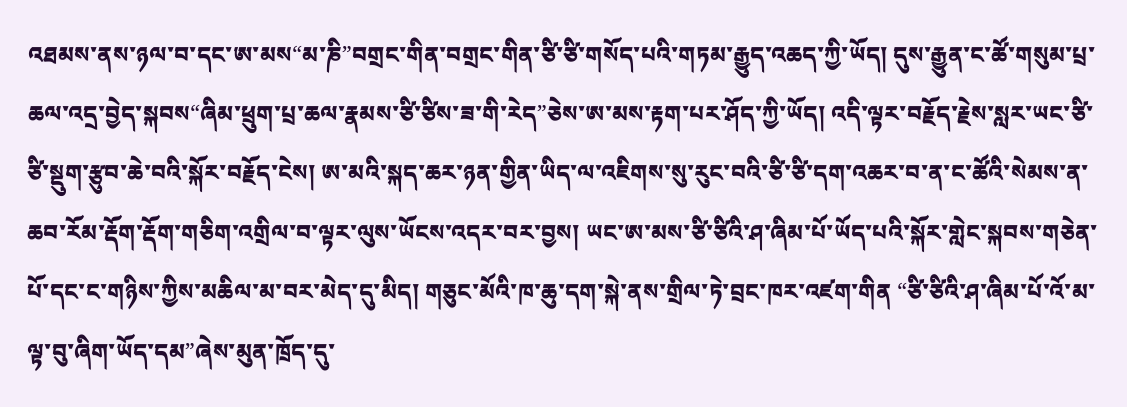འཐམས་ནས་ཉལ་བ་དང་ཨ་མས“མ་ཎི”བགྲང་གིན་བགྲང་གིན་ཙི་ཙི་གསོད་པའི་གཏམ་རྒྱུད་འཆད་ཀྱི་ཡོད། དུས་རྒྱུན་ང་ཚོ་གསུམ་པྲ་ཆལ་འདྲ་བྱེད་སྐབས“ཞིམ་ཕྲུག་པྲ་ཆལ་རྣམས་ཙི་ཙིས་ཟ་གི་རེད”ཅེས་ཨ་མས་རྟག་པར་ཤོད་ཀྱི་ཡོད། འདི་ལྟར་བརྗོད་རྗེས་སླར་ཡང་ཙི་ཙི་སྡུག་རྩུབ་ཆེ་བའི་སྐོར་བརྗོད་ངེས། ཨ་མའི་སྐད་ཆར་ཉན་གྱིན་ཡིད་ལ་འཇིགས་སུ་རུང་བའི་ཙི་ཙི་དག་འཆར་བ་ན་ང་ཚོའི་སེམས་ན་ཆབ་རོམ་རྡོག་རྡོག་གཅིག་འགྲིལ་བ་ལྟར་ལུས་ཡོངས་འདར་བར་བྱས། ཡང་ཨ་མས་ཙི་ཙིའི་ཤ་ཞིམ་པོ་ཡོད་པའི་སྐོར་གླེང་སྐབས་གཅེན་པོ་དང་ང་གཉིས་ཀྱིས་མཆིལ་མ་བར་མེད་དུ་མིད། གཅུང་མོའི་ཁ་ཆུ་དག་སྐེ་ནས་གྲིལ་ཏེ་བྲང་ཁར་འཛག་གིན “ཙི་ཙིའི་ཤ་ཞིམ་པོ་འོ་མ་ལྟ་བུ་ཞིག་ཡོད་དམ”ཞེས་མུན་ཁྲོད་དུ་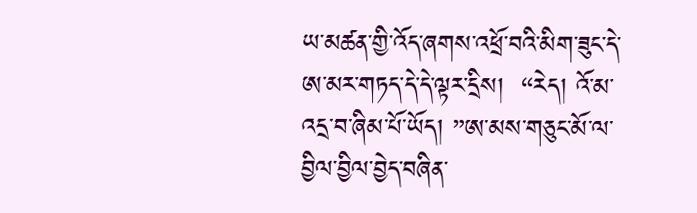ཡ་མཚན་གྱི་འོད་ཞགས་འཕྲོ་བའི་མིག་ཟུང་དེ་ཨ་མར་གཏད་དེ་དེ་ལྟར་དྲིས།  “རེད། འོ་མ་འདྲ་བ་ཞིམ་པོ་ཡོད། ”ཨ་མས་གཅུང་མོ་ལ་བྱིལ་བྱིལ་བྱེད་བཞིན་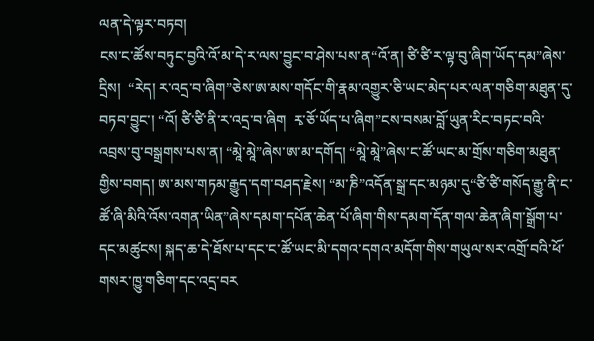ལན་དེ་ལྟར་བཏབ།
ངས་ང་ཚོས་བཏུང་བྱའི་འོ་མ་དེ་ར་ལས་བྱུང་བ་ཤེས་པས་ན“འོ་ན། ཙི་ཙི་ར་ལྟ་བུ་ཞིག་ཡོད་དམ”ཞེས་དྲིས།  “རེད། ར་འདྲ་བ་ཞིག”ཅེས་ཨ་མས་གདོང་གི་རྣམ་འགྱུར་ཅི་ཡང་མེད་པར་ལན་གཅིག་མཐུན་དུ་བཏབ་བྱུང་། “འོ། ཙི་ཙི་ནི་ར་འདྲ་བ་ཞིག  རྭ་ཅོ་ཡོད་པ་ཞིག”ངས་བསམ་བློ་ཡུན་རིང་བཏང་བའི་འབྲས་བུ་བསྒྲགས་པས་ན། “མཱེ་མཱེ”ཞེས་ཨ་མ་དགོད། “མཱེ་མཱེ”ཞེས་ང་ཚོ་ཡང་མ་གྲོས་གཅིག་མཐུན་གྱིས་བགད། ཨ་མས་གཏམ་རྒྱུད་དག་བཤད་རྗེས། “མ་ཎི”འདོན་སྒྲ་དང་མཉམ་དུ“ཙི་ཙི་གསོད་རྒྱུ་ནི་ང་ཚོ་ཞི་མིའི་འོས་འགན་ཡིན”ཞེས་དམག་དཔོན་ཆེན་པོ་ཞིག་གིས་དམག་དོན་གལ་ཆེན་ཞིག་སྒྲོག་པ་དང་མཚུངས། སྐད་ཆ་དེ་ཐོས་པ་དང་ང་ཚོ་ཡང་མི་དགའ་དགའ་མདོག་གིས་གཡུལ་སར་འགྲོ་བའི་ཕོ་གསར་ཁྱུ་གཅིག་དང་འདྲ་བར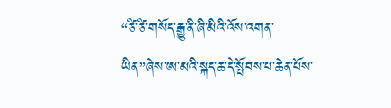“ཙི་ཙི་གསོད་རྒྱུ་ནི་ཞི་མིའི་འོས་འགན་ཡིན”ཞེས་ཨ་མའི་སྐད་ཆ་དེ་སྤོབས་པ་ཆེན་པོས་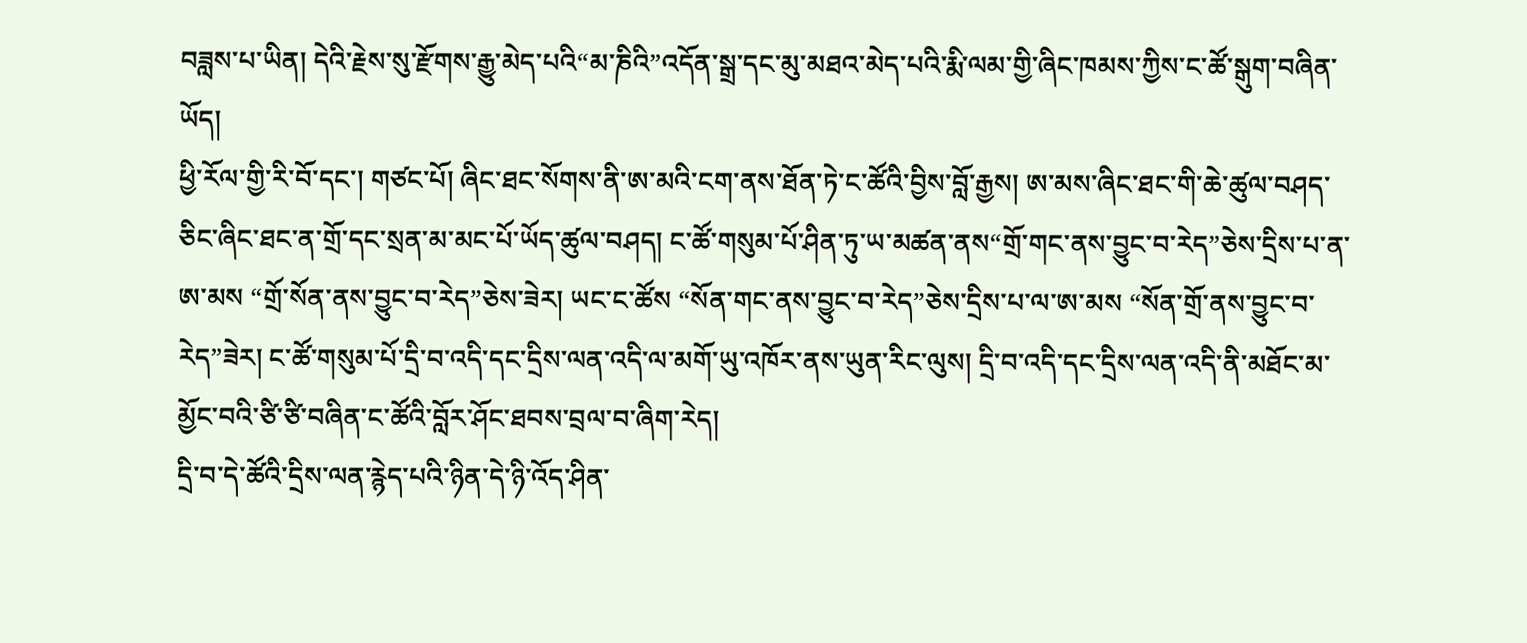བཟླས་པ་ཡིན། དེའི་རྗེས་སུ་རྫོགས་རྒྱུ་མེད་པའི“མ་ཎིའི”འདོན་སྒྲ་དང་མུ་མཐའ་མེད་པའི་རྨི་ལམ་གྱི་ཞིང་ཁམས་ཀྱིས་ང་ཚོ་སྒུག་བཞིན་ཡོད།
ཕྱི་རོལ་གྱི་རི་བོ་དང་། གཙང་པོ། ཞིང་ཐང་སོགས་ནི་ཨ་མའི་ངག་ནས་ཐོན་ཏེ་ང་ཚོའི་བྱིས་བློ་རྒྱས། ཨ་མས་ཞིང་ཐང་གི་ཆེ་ཚུལ་བཤད་ཅིང་ཞིང་ཐང་ན་གྲོ་དང་སྲན་མ་མང་པོ་ཡོད་ཚུལ་བཤད། ང་ཚོ་གསུམ་པོ་ཤིན་ཏུ་ཡ་མཚན་ནས“གྲོ་གང་ནས་བྱུང་བ་རེད”ཅེས་དྲིས་པ་ན་ཨ་མས “གྲོ་སོན་ནས་བྱུང་བ་རེད”ཅེས་ཟེར། ཡང་ང་ཚོས “སོན་གང་ནས་བྱུང་བ་རེད”ཅེས་དྲིས་པ་ལ་ཨ་མས “སོན་གྲོ་ནས་བྱུང་བ་རེད”ཟེར། ང་ཚོ་གསུམ་པོ་དྲི་བ་འདི་དང་དྲིས་ལན་འདི་ལ་མགོ་ཡུ་འཁོར་ནས་ཡུན་རིང་ལུས། དྲི་བ་འདི་དང་དྲིས་ལན་འདི་ནི་མཐོང་མ་མྱོང་བའི་ཙི་ཙི་བཞིན་ང་ཚོའི་བློར་ཤོང་ཐབས་བྲལ་བ་ཞིག་རེད།
དྲི་བ་དེ་ཚོའི་དྲིས་ལན་རྙེད་པའི་ཉིན་དེ་ཉི་འོད་ཤིན་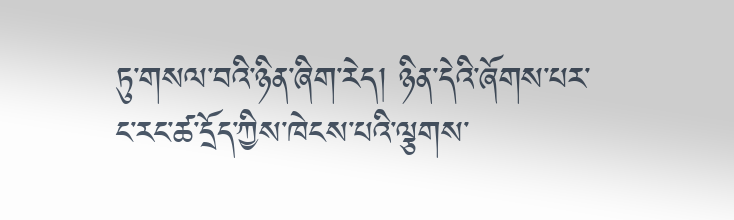ཏུ་གསལ་བའི་ཉིན་ཞིག་རེད། ཉིན་དེའི་ཞོགས་པར་ང་རང་ཚ་དྲོད་ཀྱིས་ཁེངས་པའི་ལྕགས་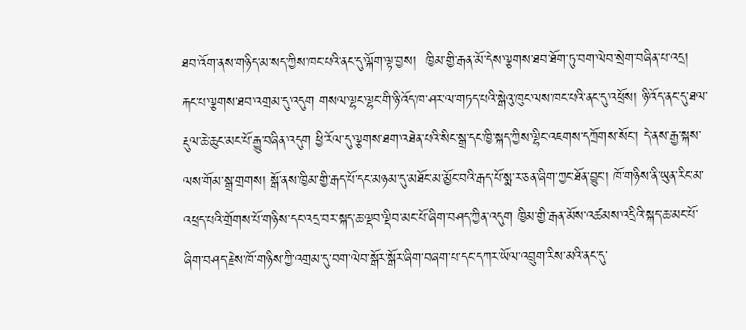ཐབ་འོག་ནས་གཉིད་མ་སད་ཀྱིས་ཁང་པའི་ནང་དུ་ལྐོག་ལྟ་བྱས།  ཁྱིམ་གྱི་རྒན་མོ་དེས་ལྕགས་ཐབ་ཐོག་ཏུ་བག་ལེབ་སྲེག་བཞིན་པ་འདྲ། རྐང་པ་ལྕགས་ཐབ་འགྲམ་དུ་འདུག གསལ་ལྷང་ལྷང་གི་ཉི་འོད་ཁ་ཤར་ལ་གཏད་པའི་སྒེའུ་ཁུང་ལས་ཁང་པའི་ནང་དུ་འཕྲོས། ཉི་འོད་ནང་དུ་ཐལ་རྡུལ་ཆེ་ཆུང་མང་པོ་རྒྱུ་བཞིན་འདུག ཕྱི་རོལ་དུ་ལྕགས་ཐག་འཐེན་པའི་སིང་སྒྲ་དང་ཁྱི་སྐད་ཀྱིས་ལྷིང་འཇགས་དཀྲོགས་སོང་། དེ་ནས་རྒྱ་སྐས་ལས་གོམ་སྒྲ་གྲགས། སྒོ་ནས་ཁྱིམ་གྱི་རྒད་པོ་དང་མཉམ་དུ་མཐོང་མ་མྱོང་བའི་རྒད་པོ་སྨ་ར་ཅན་ཞིག་ཀྱང་ཐོན་བྱུང་། ཁོ་གཉིས་ནི་ཡུན་རིང་མ་འཕྲད་པའི་གྲོགས་པོ་གཉིས་དང་འདྲ་བར་སྐད་ཆ་ལྡབ་ལྡིབ་མང་པོ་ཞིག་བཤད་ཀྱིན་འདུག ཁྱིམ་གྱི་རྒན་མོས་འཚམས་འདྲིའི་སྐད་ཆ་མང་པོ་ཞིག་བཤད་རྗེས་ཁོ་གཉིས་ཀྱི་འགྲམ་དུ་བག་ལེབ་སྒོར་སྒོར་ཞིག་བཞག་པ་དང་དཀར་ཡོལ་འབྲུག་རིས་མའི་ནང་དུ་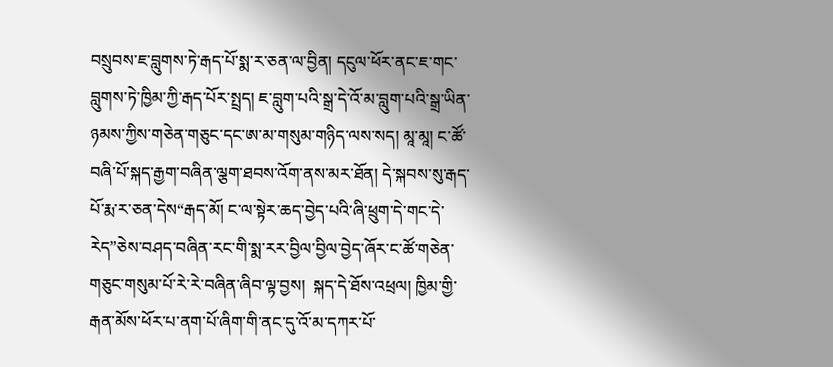བསྲུབས་ཇ་བླུགས་ཏེ་རྒད་པོ་སྨ་ར་ཅན་ལ་བྱིན། དངུལ་ཕོར་ནང་ཇ་གང་བླུགས་ཏེ་ཁྱིམ་ཀྱི་རྒད་པོར་སྤྲད། ཇ་བླུག་པའི་སྒྲ་དེ་འོ་མ་བླུག་པའི་སྒྲ་ཡིན་ཉམས་ཀྱིས་གཅེན་གཅུང་དང་ཨ་མ་གསུམ་གཉིད་ལས་སད། མཱ་མཱ། ང་ཚོ་བཞི་པོ་སྐད་རྒྱག་བཞིན་ལྕག་ཐབས་འོག་ནས་མར་ཐོན། དེ་སྐབས་སུ་རྒད་པོ་རྨ་ར་ཅན་དེས“རྒད་མོ། ང་ལ་སྟེར་ཆད་བྱེད་པའི་ཞི་ཕྲུག་དེ་གང་དེ་རེད”ཅེས་བཤད་བཞིན་རང་གི་སྨ་རར་བྱིལ་བྱིལ་བྱེད་ཞོར་ང་ཚོ་གཅེན་གཅུང་གསུམ་པོ་རེ་རེ་བཞིན་ཞིབ་ལྟ་བྱས།  སྐད་དེ་ཐོས་འཕྲལ། ཁྱིམ་གྱི་རྒན་མོས་ཕོར་པ་ནག་པོ་ཞིག་གི་ནང་དུ་འོ་མ་དཀར་པོ་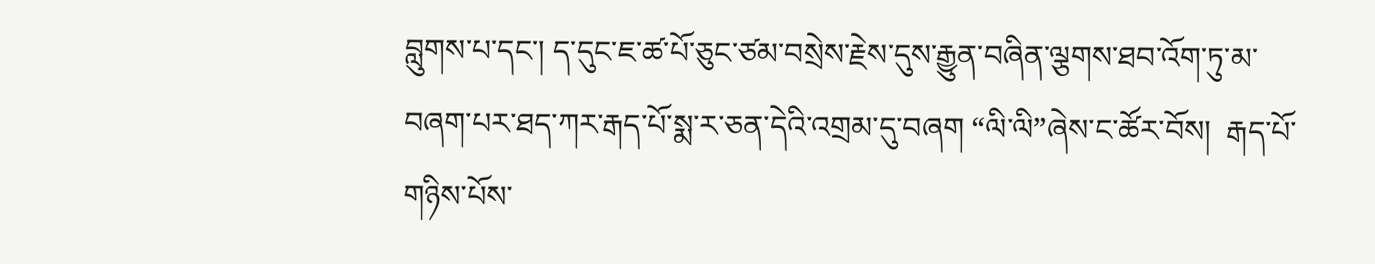བླུགས་པ་དང་། ད་དུང་ཇ་ཚ་པོ་ཅུང་ཙམ་བསྲེས་རྗེས་དུས་རྒྱུན་བཞིན་ལྕགས་ཐབ་འོག་ཏུ་མ་བཞག་པར་ཐད་ཀར་རྒད་པོ་སྨ་ར་ཅན་དེའི་འགྲམ་དུ་བཞག “ལི་ལི”ཞེས་ང་ཚོར་བོས།  རྒད་པོ་གཉིས་པོས་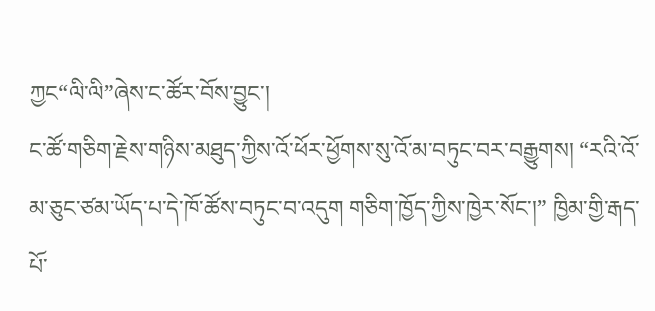ཀྱང“ལི་ལི”ཞེས་ང་ཚོར་བོས་བྱུང་།
ང་ཚོ་གཅིག་རྗེས་གཉིས་མཐུད་ཀྱིས་འོ་ཕོར་ཕྱོགས་སུ་འོ་མ་བཏུང་བར་བརྒྱུགས། “རའི་འོ་མ་ཅུང་ཙམ་ཡོད་པ་དེ་ཁོ་ཚོས་བཏུང་བ་འདུག གཅིག་ཁྱོད་ཀྱིས་ཁྱེར་སོང་།” ཁྱིམ་གྱི་རྒད་པོ་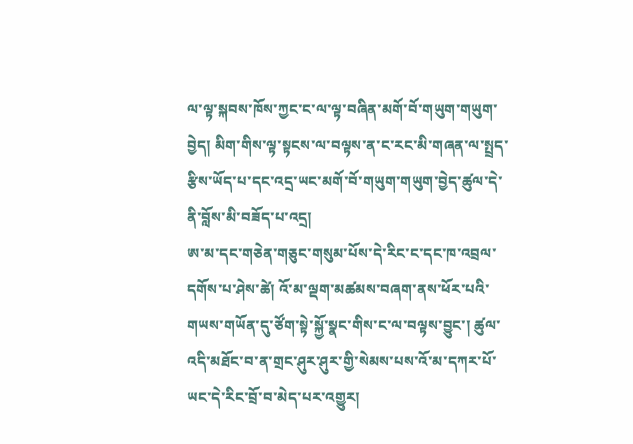ལ་ལྟ་སྐབས་ཁོས་ཀྱང་ང་ལ་ལྟ་བཞིན་མགོ་བོ་གཡུག་གཡུག་བྱེད། མིག་གིས་ལྟ་སྟངས་ལ་བལྟས་ན་ང་རང་མི་གཞན་ལ་སྤྲད་རྩིས་ཡོད་པ་དང་འདྲ་ཡང་མགོ་བོ་གཡུག་གཡུག་བྱེད་ཚུལ་དེ་ནི་བློས་མི་བཟོད་པ་འདྲ།
ཨ་མ་དང་གཅེན་གཅུང་གསུམ་པོས་དེ་རིང་ང་དང་ཁ་འབྲལ་དགོས་པ་ཤེས་ཚེ། འོ་མ་ལྡག་མཚམས་བཞག་ནས་ཕོར་པའི་གཡས་གཡོན་དུ་ཙོག་སྟེ་སྐྱོ་སྣང་གིས་ང་ལ་བལྟས་བྱུང་། ཚུལ་འདི་མཐོང་བ་ན་གྲང་ཤུར་ཤུར་གྱི་སེམས་པས་འོ་མ་དཀར་པོ་ཡང་དེ་རིང་བྲོ་བ་མེད་པར་འགྱུར།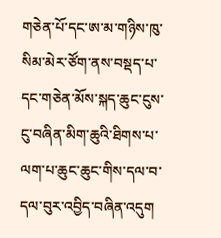གཅེན་པོ་དང་ཨ་མ་གཉིས་ཁུ་སིམ་མེར་ཙོག་ནས་བསྡད་པ་དང་གཅེན་མོས་སྐད་ཆུང་ངུས་ངུ་བཞིན་མིག་ཆུའི་ཐིགས་པ་ལག་པ་ཆུང་ཆུང་གིས་དལ་བ་དལ་བུར་འབྱིད་བཞིན་འདུག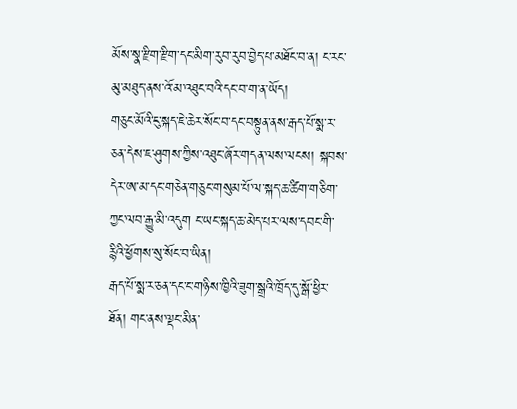མོས་སྣ་རྫིག་རྫིག་དང་མིག་རུབ་རུབ་བྱེད་པ་མཐོང་བ་ན། ང་རང་མུ་མཐུད་ནས་འོ་མ་འཐུང་བའི་དང་བ་ག་ན་ཡོད།
གཅུང་མོའི་ངུ་སྐད་ཇེ་ཆེར་སོང་བ་དང་བསྟུན་ནས་རྒད་པོ་སྨ་ར་ཅན་དེས་ཇ་ཤུགས་ཀྱིས་འཐུང་ཞོར་གདན་ལས་ལངས། སྐབས་དེར་ཨ་མ་དང་གཅེན་གཅུང་གསུམ་པོ་ལ་སྐད་ཆ་ཚིག་གཅིག་ཀྱང་ལབ་རྒྱུ་མི་འདུག ང་ཡང་སྐད་ཆ་མེད་པར་ལས་དབང་གི་རྙིའི་ཕྱོགས་སུ་སོང་བ་ཡིན།
རྒད་པོ་སྨ་ར་ཅན་དང་ང་གཉིས་ཁྱིའི་ཟུག་སྒྲའི་ཁྲོད་དུ་སྒོ་ཕྱིར་ཐོན། གང་ནས་ལྡང་མིན་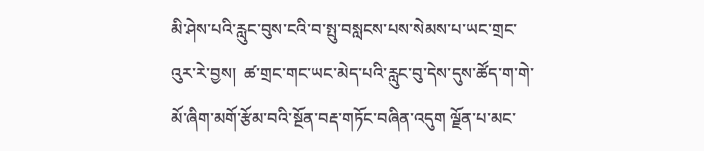མི་ཤེས་པའི་རླུང་བུས་ངའི་བ་སྤུ་བསླངས་པས་སེམས་པ་ཡང་གྲང་འུར་རེ་བྱས།  ཚ་གྲང་གང་ཡང་མེད་པའི་རླུང་བུ་དེས་དུས་ཚོད་ག་གེ་མོ་ཞིག་མགོ་རྩོམ་བའི་སྔོན་བརྡ་གཏོང་བཞིན་འདུག ལྗོན་པ་མང་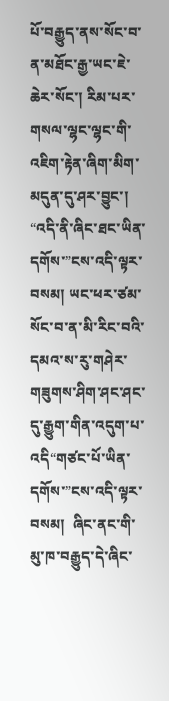པོ་བརྒྱུད་ནས་སོང་བ་ན་མཐོང་རྒྱ་ཡང་ཇེ་ཆེར་སོང་། རིམ་པར་གསལ་ལྷང་ལྷང་གི་འཇིག་རྟེན་ཞིག་མིག་མདུན་དུ་ཤར་བྱུང་། “འདི་ནི་ཞིང་ཐང་ཡིན་དགོས་”ངས་འདི་ལྟར་བསམ། ཡང་ཕར་ཙམ་སོང་བ་ན་མི་རིང་བའི་དམའ་ས་རུ་གཤེར་གཟུགས་ཤིག་ཤང་ཤང་དུ་རྒྱུག་གིན་འདུག་པ་འདི“གཙང་པོ་ཡིན་དགོས་”ངས་འདི་ལྟར་བསམ།  ཞིང་ནང་གི་མུ་ཁ་བརྒྱུད་དེ་ཞིང་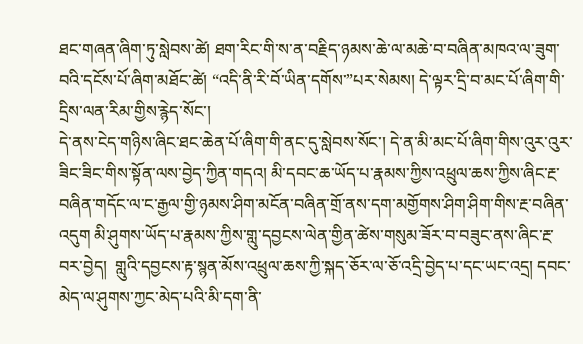ཐང་གཞན་ཞིག་ཏུ་སླེབས་ཚེ། ཐག་རིང་གི་ས་ན་བརྗིད་ཉམས་ཆེ་ལ་མཆེ་བ་བཞིན་མཁའ་ལ་ཟུག་བའི་དངོས་པོ་ཞིག་མཐོང་ཚེ། “འདི་ནི་རི་བོ་ཡིན་དགོས་”པར་སེམས། དེ་ལྟར་དྲི་བ་མང་པོ་ཞིག་གི་དྲིས་ལན་རིམ་གྱིས་རྙེད་སོང་།
དེ་ནས་ངེད་གཉིས་ཞིང་ཐང་ཆེན་པོ་ཞིག་གི་ནང་དུ་སླེབས་སོང་། དེ་ན་མི་མང་པོ་ཞིག་གིས་འུར་འུར་ཟིང་ཟིང་གིས་སྟོན་ལས་བྱེད་ཀྱིན་གདའ། མི་དབང་ཆ་ཡོད་པ་རྣམས་ཀྱིས་འཕྲུལ་ཆས་ཀྱིས་ཞིང་རྔ་བཞིན་གདོང་ལ་ང་རྒྱལ་གྱི་ཉམས་ཤིག་མངོན་བཞིན་གྲོ་ནས་དག་མགྱོགས་ཤིག་ཤིག་གིས་རྔ་བཞིན་འདུག མི་ཤུགས་ཡོད་པ་རྣམས་ཀྱིས་གླུ་དབྱངས་ལེན་གྱིན་ཚེས་གསུམ་ཟོར་བ་བཟུང་ནས་ཞིང་རྔ་བར་བྱེད།  གླུའི་དབྱངས་རྟ་སྙན་མོས་འཕྲུལ་ཆས་ཀྱི་སྐད་ཅོར་ལ་ཅོ་འདྲི་བྱེད་པ་དང་ཡང་འདྲ། དབང་མེད་ལ་ཤུགས་ཀྱང་མེད་པའི་མི་དག་ནི་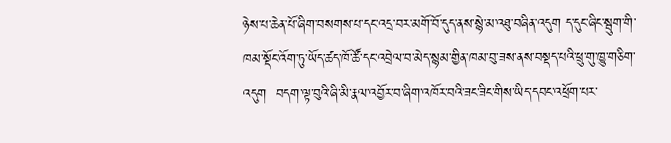ཉེས་པ་ཆེན་པོ་ཞིག་བསགས་པ་དང་འདྲ་བར་མགོ་བོ་དུད་ནས་སྙེ་མ་འཐུ་བཞིན་འདུག ད་དུང་ཞིང་སྦུག་གི་ཁམ་སྡོང་འོག་ཏུ་ཡོད་ཚད་ཁོ་ཚོ་དང་འབྲེལ་བ་མེད་སྙམ་གྱིན་ཁམ་བུ་ཟས་ནས་བསྡད་པའི་ཕྲུ་གུ་ཁྱུ་གཅིག་འདུག  བདག་ལྟ་བུའི་ཞི་མི་རྣལ་འབྱོར་བ་ཞིག་འཁོར་བའི་ཟང་ཟིང་གིས་ཡིད་དབང་འཕྲོག་པར་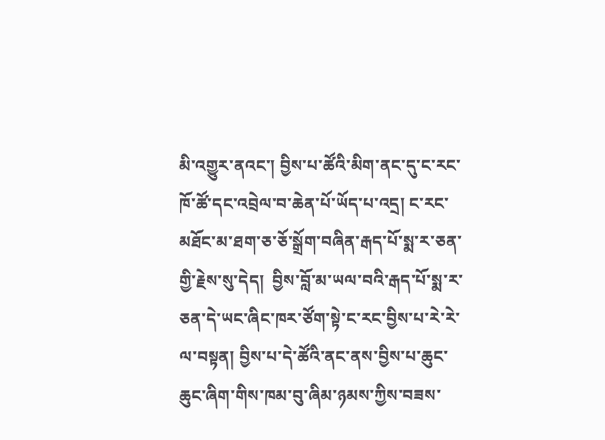མི་འགྱུར་ནའང་། བྱིས་པ་ཚོའི་མིག་ནང་དུ་ང་རང་ཁོ་ཚོ་དང་འབྲེལ་བ་ཆེན་པོ་ཡོད་པ་འདྲ། ང་རང་མཐོང་མ་ཐག་ཅ་ཅོ་སྒྲོག་བཞིན་རྒད་པོ་སྨ་ར་ཅན་གྱི་རྗེས་སུ་དེད།  བྱིས་བློ་མ་ཡལ་བའི་རྒད་པོ་སྨ་ར་ཅན་དེ་ཡང་ཞིང་ཁར་ཙོག་སྟེ་ང་རང་བྱིས་པ་རེ་རེ་ལ་བསྟན། བྱིས་པ་དེ་ཚོའི་ནང་ནས་བྱིས་པ་ཆུང་ཆུང་ཞིག་གིས་ཁམ་བུ་ཞིམ་ཉམས་ཀྱིས་བཟས་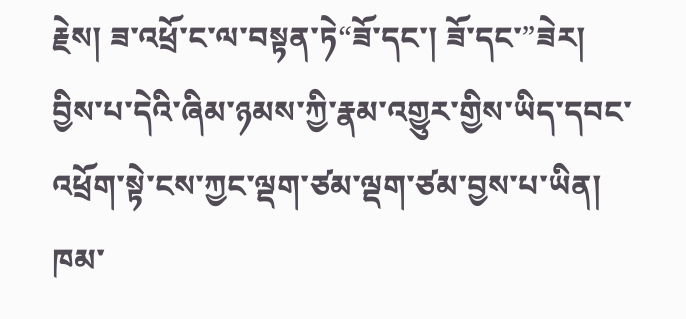རྗེས། ཟ་འཕྲོ་ང་ལ་བསྟན་ཏེ“ཟོ་དང་། ཟོ་དང་”ཟེར། བྱིས་པ་དེའི་ཞིམ་ཉམས་ཀྱི་རྣམ་འགྱུར་གྱིས་ཡིད་དབང་འཕྲོག་སྟེ་ངས་ཀྱང་ལྡག་ཙམ་ལྡག་ཙམ་བྱས་པ་ཡིན། ཁམ་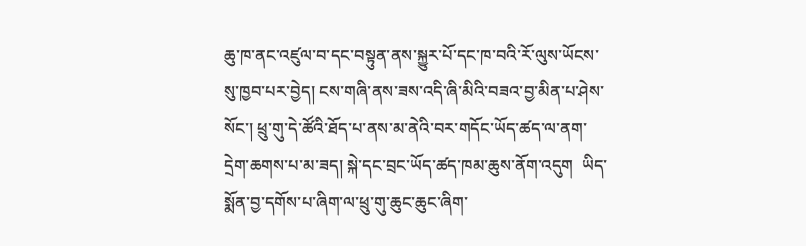ཆུ་ཁ་ནང་འཛུལ་བ་དང་བསྟུན་ནས་སྐྱུར་པོ་དང་ཁ་བའི་རོ་ལུས་ཡོངས་སུ་ཁྱབ་པར་བྱེད། ངས་གཞི་ནས་ཟས་འདི་ཞི་མིའི་བཟའ་བྱ་མིན་པ་ཤེས་སོང་། ཕྲུ་གུ་དེ་ཚོའི་ཐོད་པ་ནས་མ་ནེའི་བར་གདོང་ཡོད་ཚད་ལ་ནག་དྲེག་ཆགས་པ་མ་ཟད། སྐེ་དང་བྲང་ཡོད་ཚད་ཁམ་ཆུས་ནོག་འདུག  ཡིད་སྨོན་བྱ་དགོས་པ་ཞིག་ལ་ཕྲུ་གུ་ཆུང་ཆུང་ཞིག་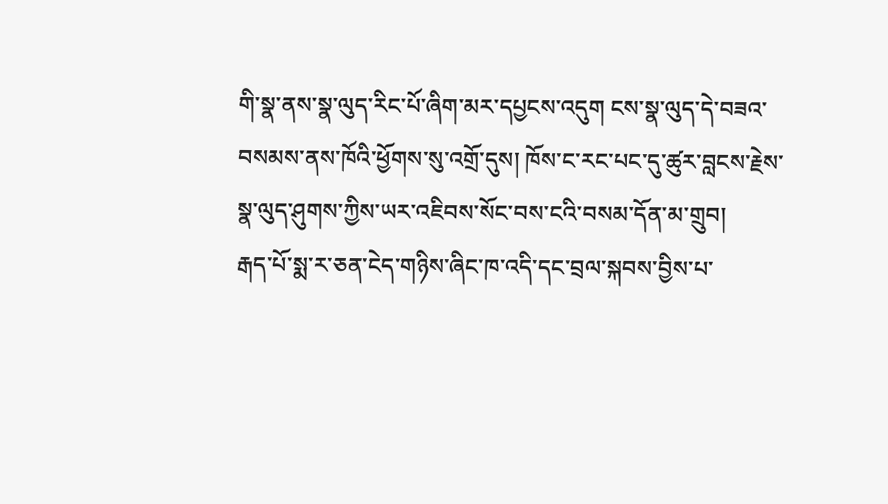གི་སྣ་ནས་སྣ་ལུད་རིང་པོ་ཞིག་མར་དཔྱངས་འདུག ངས་སྣ་ལུད་དེ་བཟའ་བསམས་ནས་ཁོའི་ཕྱོགས་སུ་འགྲོ་དུས། ཁོས་ང་རང་པང་དུ་ཚུར་བླངས་རྗེས་སྣ་ལུད་ཤུགས་ཀྱིས་ཡར་འཇིབས་སོང་བས་ངའི་བསམ་དོན་མ་གྲུབ།
རྒད་པོ་སྨ་ར་ཅན་ངེད་གཉིས་ཞིང་ཁ་འདི་དང་བྲལ་སྐབས་བྱིས་པ་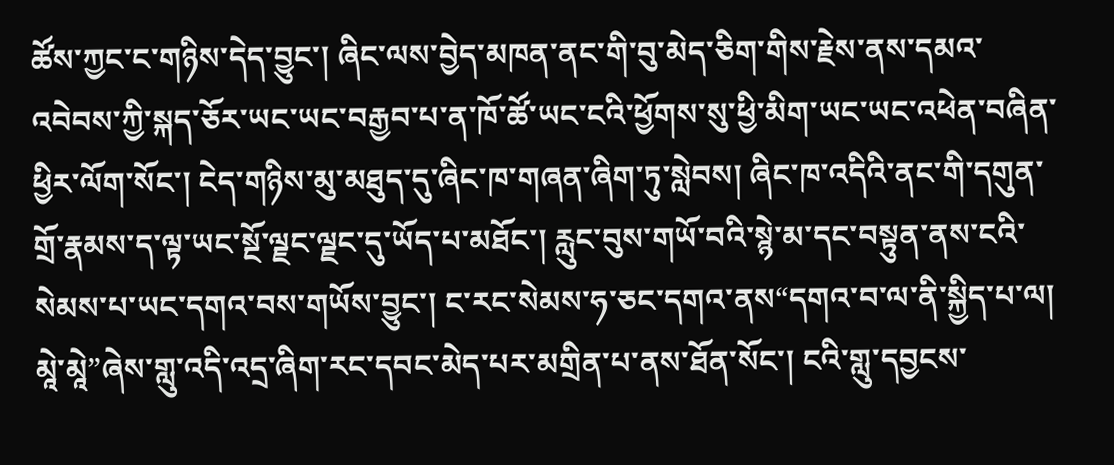ཚོས་ཀྱང་ང་གཉིས་དེད་བྱུང་། ཞིང་ལས་བྱེད་མཁན་ནང་གི་བུ་མེད་ཅིག་གིས་རྗེས་ནས་དམའ་འབེབས་ཀྱི་སྐད་ཅོར་ཡང་ཡང་བརྒྱབ་པ་ན་ཁོ་ཚོ་ཡང་ངའི་ཕྱོགས་སུ་ཕྱི་མིག་ཡང་ཡང་འཕེན་བཞིན་ཕྱིར་ལོག་སོང་། ངེད་གཉིས་མུ་མཐུད་དུ་ཞིང་ཁ་གཞན་ཞིག་ཏུ་སླེབས། ཞིང་ཁ་འདིའི་ནང་གི་དགུན་གྲོ་རྣམས་ད་ལྟ་ཡང་སྔོ་ལྗང་ལྗང་དུ་ཡོད་པ་མཐོང་། རླུང་བུས་གཡོ་བའི་སྙེ་མ་དང་བསྟུན་ནས་ངའི་སེམས་པ་ཡང་དགའ་བས་གཡོས་བྱུང་། ང་རང་སེམས་ཧ་ཅང་དགའ་ནས“དགའ་བ་ལ་ནི་སྐྱིད་པ་ལ། མཱེ་མཱེ”ཞེས་གླུ་འདི་འདྲ་ཞིག་རང་དབང་མེད་པར་མགྲིན་པ་ནས་ཐོན་སོང་། ངའི་གླུ་དབྱངས་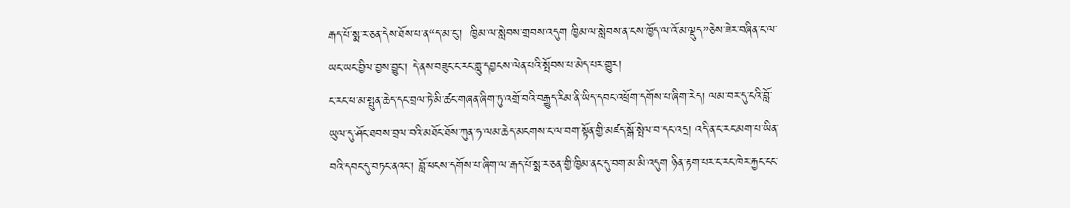རྒད་པོ་སྨ་ར་ཅན་དེས་ཐོས་པ་ན“ད་མ་ངུ་།  ཁྱིམ་ལ་སླེབས་གྲབས་འདུག ཁྱིམ་ལ་སླེབས་ན་ངས་ཁྱོད་ལ་འོ་མ་ལྡུད”ཅེས་ཟེར་བཞིན་ང་ལ་ཡང་ཡང་བྱིལ་བྱས་བྱུང་། དེ་ནས་བཟུང་ང་རང་གླུ་དབྱངས་ལེན་པའི་སྤོབས་པ་མེད་པར་གྱུར།
ང་རང་ཕ་མ་སྤུན་ཆེད་དང་བྲལ་ཏེ་མི་ཚང་གཞན་ཞིག་ཏུ་འགྲོ་བའི་བརྒྱུད་རིམ་ནི་ཡིད་དབང་འཕྲོག་དགོས་པ་ཞིག་རེད། ལམ་བར་དུ་ངའི་བློ་ཡུལ་དུ་ཤོང་ཐབས་བྲལ་བའི་མཐོང་ཐོས་ཀུན་ཧ་ལམ་ཆེད་མངགས་ང་ལ་བག་སྟོན་གྱི་མཛད་སྒོ་སྤེལ་བ་དང་འདྲ། འདི་ན་ང་རང་མག་པ་ཡིན་བའི་དབང་དུ་བཏང་ནའང་། བློ་ཕངས་དགོས་པ་ཞིག་ལ་རྒད་པོ་སྨ་ར་ཅན་གྱི་ཁྱིམ་ནང་དུ་བག་མ་མི་འདུག ཉིན་རྟག་པར་ང་རང་ཁེར་རྐྱང་ངང་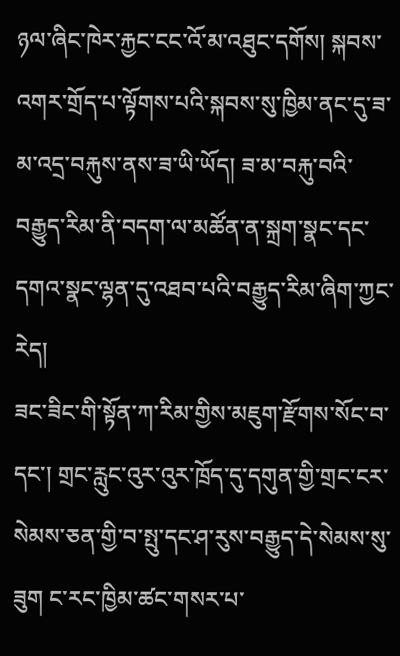ཉལ་ཞིང་ཁེར་རྐྱང་ངང་འོ་མ་འཐུང་དགོས། སྐབས་འགར་གྲོད་པ་ལྟོགས་པའི་སྐབས་སུ་ཁྱིམ་ནང་དུ་ཟ་མ་འདྲ་བརྐུས་ནས་ཟ་ཡི་ཡོད། ཟ་མ་བརྐུ་བའི་བརྒྱུད་རིམ་ནི་བདག་ལ་མཚོན་ན་སྐྲག་སྣང་དང་དགའ་སྣང་ལྷན་དུ་འཐབ་པའི་བརྒྱུད་རིམ་ཞིག་ཀྱང་རེད།
ཟང་ཟིང་གི་སྟོན་ཀ་རིམ་གྱིས་མཇུག་རྫོགས་སོང་བ་དང་། གྲང་རླུང་འུར་འུར་ཁྲོད་དུ་དགུན་གྱི་གྲང་ངར་སེམས་ཅན་གྱི་བ་སྤུ་དང་ཤ་རུས་བརྒྱུད་དེ་སེམས་སུ་ཟུག ང་རང་ཁྱིམ་ཚང་གསར་པ་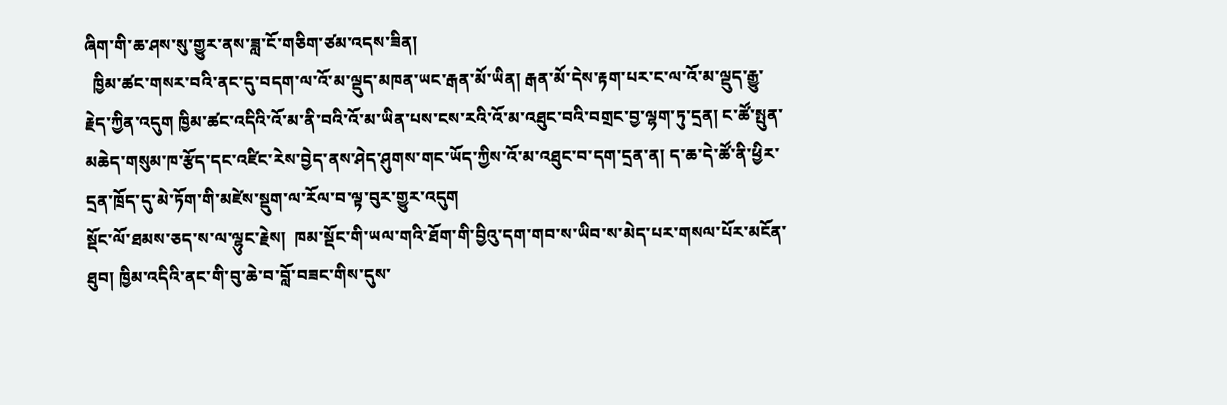ཞིག་གི་ཆ་ཤས་སུ་གྱུར་ནས་ཟླ་ངོ་གཅིག་ཙམ་འདས་ཟིན།
  ཁྱིམ་ཚང་གསར་བའི་ནང་དུ་བདག་ལ་འོ་མ་ལྡུད་མཁན་ཡང་རྒན་མོ་ཡིན། རྒན་མོ་དེས་རྟག་པར་ང་ལ་འོ་མ་ལྡུད་རྒྱུ་རྗེད་ཀྱིན་འདུག ཁྱིམ་ཚང་འདིའི་འོ་མ་ནི་བའི་འོ་མ་ཡིན་པས་ངས་རའི་འོ་མ་འཐུང་བའི་བགྲང་བྱ་ལྷག་ཏུ་དྲན། ང་ཚོ་སྤུན་མཆེད་གསུམ་ཁ་རྩོད་དང་འཛིང་རེས་བྱེད་ནས་ཤེད་ཤུགས་གང་ཡོད་ཀྱིས་འོ་མ་འཐུང་བ་དག་དྲན་ན། ད་ཆ་དེ་ཚོ་ནི་ཕྱིར་དྲན་ཁྲོད་དུ་མེ་ཏོག་གི་མཛེས་སྡུག་ལ་རོལ་བ་ལྟ་བུར་གྱུར་འདུག
སྡོང་ལོ་ཐམས་ཅད་ས་ལ་ལྷུང་རྗེས།  ཁམ་སྡོང་གི་ཡལ་གའི་ཐོག་གི་བྱིའུ་དག་གབ་ས་ཡིབ་ས་མེད་པར་གསལ་པོར་མངོན་ཐུབ། ཁྱིམ་འདིའི་ནང་གི་བུ་ཆེ་བ་བློ་བཟང་གིས་དུས་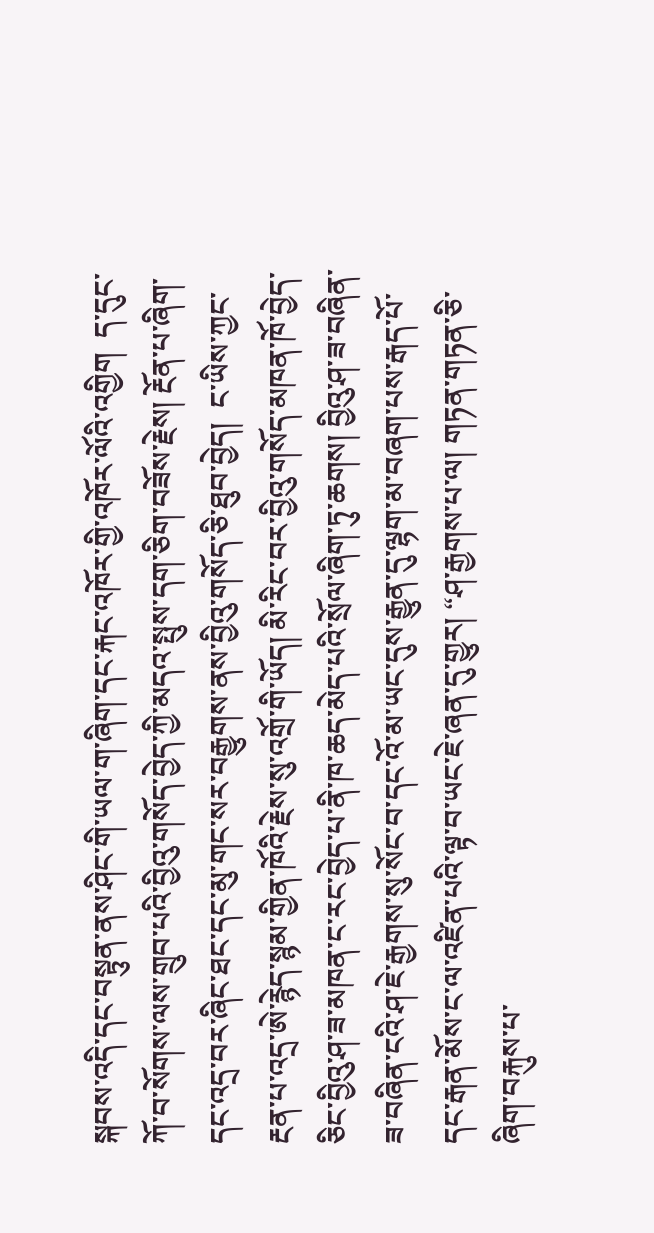སྐབས་འདི་དང་བསྟུན་ནས་ཤིང་གི་ཡལ་ག་ཞིག་དང་རྐང་འཁོར་གྱི་འཁོར་ལོའི་འགྱིག  ད་དུང་ཀོ་བ་སོགས་ལས་གྲུབ་པའི་བྱིའུ་གསོད་བྱེད་ཀྱི་མདའ་སྤུས་དག་ཅིག་བཟོས་རྗེས། རྔོན་པ་ཞིག་དང་འདྲ་བར་ཞིང་ཐང་དང་མུ་གང་སར་བརྒྱུགས་ནས་བྱིའུ་གསོད་ཅི་ཐུབ་བྱེད།  ང་ཡིས་ཀྱང་རྔན་པ་འདྲ་ཨེ་རྙེད་སྙམ་གྱིན་ཁོའི་རྗེས་སུ་འགྲོ་གི་ཡོད། མི་རིང་བར་བྱིའུ་གསོད་མཁན་ཁོ་བྱེད་ཅིང་བྱིའུ་ཤ་ཟ་མཁན་ང་རང་བྱེད་པ་ནི་ཁ་ཆད་མེད་པའི་སྲོལ་ཞིག་ཏུ་ཆགས། བྱིའུ་ཤ་ཟ་བཞིན་ཟ་བཞིན་ངའི་ཤ་ཇེ་རྒྱགས་སུ་སོང་བ་དང་འོ་མ་ཡང་དུས་རྒྱུན་དུ་ལྷག་མ་བཞག་པས་རྒད་པོ་དང་རྒན་མོས་ང་ལ་འཛིན་པའི་ལྟ་བ་ཡང་ཇེ་ཞན་དུ་གྱུར། “ཤ་རྒྱགས་པ་ལ། གཏན་གཏན་ཅི་ཞིག་བརྐུས་པ་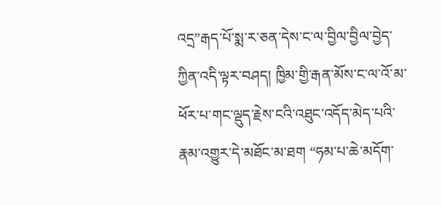འདྲ”རྒད་པོ་སྨ་ར་ཅན་དེས་ང་ལ་བྱིལ་བྱིལ་བྱེད་ཀྱིན་འདི་ལྟར་བཤད། ཁྱིམ་གྱི་རྒན་མོས་ང་ལ་འོ་མ་ཕོར་པ་གང་ལྡུད་རྗེས་ངའི་འཐུང་འདོད་མེད་པའི་རྣམ་འགྱུར་དེ་མཐོང་མ་ཐག “ཧམ་པ་ཆེ་མདོག་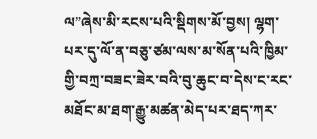ལ”ཞེས་མི་རངས་པའི་སྡིགས་མོ་བྱས། ལྷག་པར་དུ་ལོ་ན་བཅུ་ཙམ་ལས་མ་སོན་པའི་ཁྱིམ་གྱི་བཀྲ་བཟང་ཟེར་བའི་བུ་ཆུང་བ་དེས་ང་རང་མཐོང་མ་ཐག་རྒྱུ་མཚན་མེད་པར་ཐད་ཀར་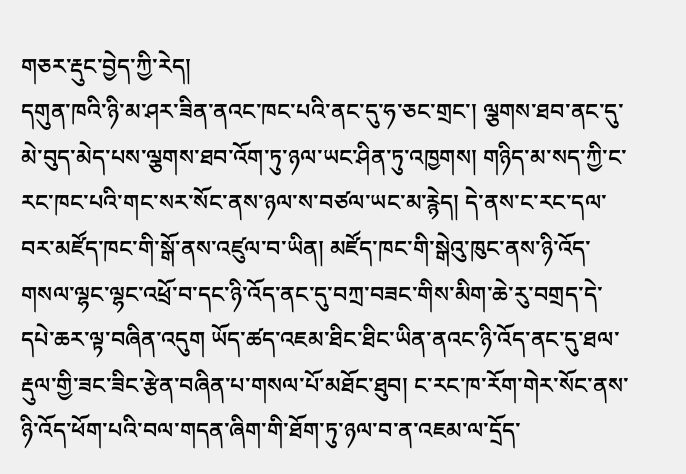གཅར་རྡུང་བྱེད་ཀྱི་རེད།
དགུན་ཁའི་ཉི་མ་ཤར་ཟིན་ནའང་ཁང་པའི་ནང་དུ་ཧ་ཅང་གྲང་། ལྕགས་ཐབ་ནང་དུ་མེ་བུད་མེད་པས་ལྕགས་ཐབ་འོག་ཏུ་ཉལ་ཡང་ཤིན་ཏུ་འཁྱགས། གཉིད་མ་སད་ཀྱི་ང་རང་ཁང་པའི་གང་སར་སོང་ནས་ཉལ་ས་བཙལ་ཡང་མ་རྙེད། དེ་ནས་ང་རང་དལ་བར་མཛོད་ཁང་གི་སྒོ་ནས་འཛུལ་བ་ཡིན། མཛོད་ཁང་གི་སྒེའུ་ཁུང་ནས་ཉི་འོད་གསལ་ལྷང་ལྷང་འཕྲོ་བ་དང་ཉི་འོད་ནང་དུ་བཀྲ་བཟང་གིས་མིག་ཆེ་རུ་བགྲད་དེ་དཔེ་ཆར་ལྟ་བཞིན་འདུག ཡོད་ཚད་འཇམ་ཐིང་ཐིང་ཡིན་ནའང་ཉི་འོད་ནང་དུ་ཐལ་རྡུལ་གྱི་ཟང་ཟིང་རྩེན་བཞིན་པ་གསལ་པོ་མཐོང་ཐུབ། ང་རང་ཁ་རོག་གེར་སོང་ནས་ཉི་འོད་ཕོག་པའི་བལ་གདན་ཞིག་གི་ཐོག་ཏུ་ཉལ་བ་ན་འཇམ་ལ་དྲོད་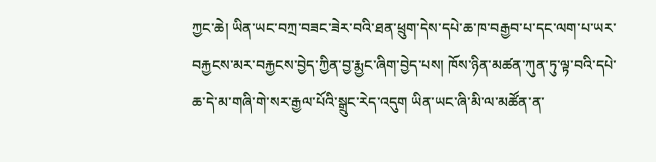ཀྱང་ཆེ། ཡིན་ཡང་བཀྲ་བཟང་ཟེར་བའི་ཐན་ཕྲུག་དེས་དཔེ་ཆ་ཁ་བརྒྱབ་པ་དང་ལག་པ་ཡར་བརྐྱངས་མར་བརྐྱངས་བྱེད་ཀྱིན་བྱ་རྨྱང་ཞིག་བྱེད་པས། ཁོས་ཉིན་མཚན་ཀུན་ཏུ་ལྟ་བའི་དཔེ་ཆ་དེ་མ་གཞི་གེ་སར་རྒྱལ་པོའི་སྒྲུང་རེད་འདུག ཡིན་ཡང་ཞི་མི་ལ་མཚོན་ན་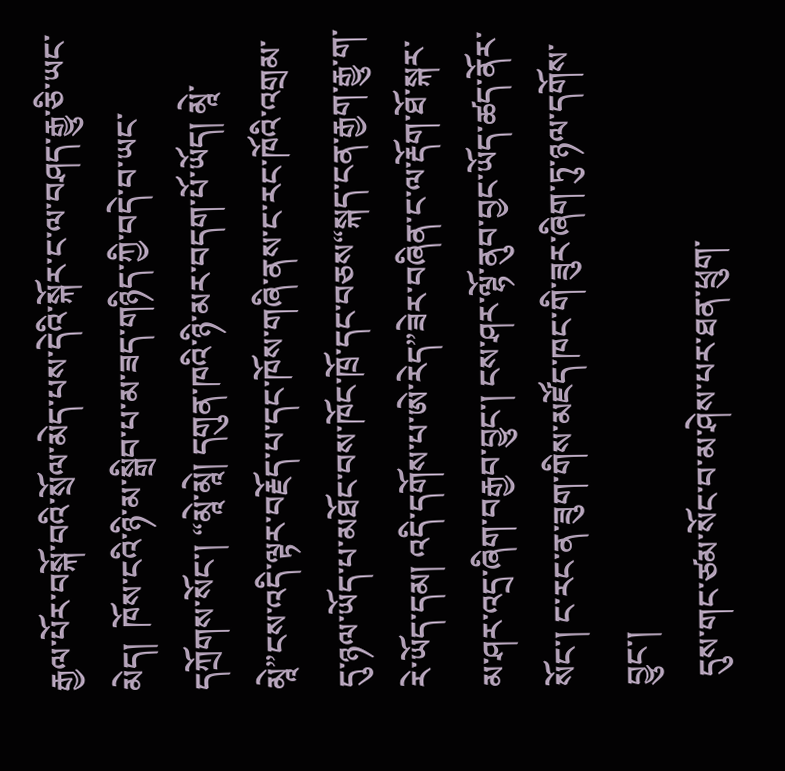རྒྱལ་པོར་བསྐོ་བའི་སྲོལ་མེད་པས་དེའི་སྐོར་ང་ལ་བཤད་རྒྱུ་ཅི་ཡང་མེད།  ཁོས་ངའི་ཉི་མ་སྒྲིབ་པ་མ་ཟད་གཉིད་ཀྱི་བདེ་བ་ཡང་དཀྲོགས་སོང་། “མཱེ་མཱེ། དགུན་ཁའི་ཉི་མར་བདག་པོ་ཡོད། མཱེ་མཱེ”ངས་འདི་ལྟར་བརྗོད་པ་དང་ཁོས་གཞི་ནས་ང་རང་ཁོའི་འགྲམ་དུ་ཉལ་ཡོད་པ་མཐོང་བས་ཁོང་ཁྲོ་དང་བཅས“སྐད་ངན་རྒྱག་རྒྱུ་ག་རེ་ཡོད་དམ། འདི་དགོས་པ་ཨེ་རེད”ཟེར་བཞིན་ང་ལ་རྡོག་ཐོ་སྐར་མ་ཤར་འདྲ་ཞིག་བརྒྱབ་བྱུང་། ངས་ཤར་ལྷོ་ནུབ་བྱང་ཡོད་ཚད་ནོར་སོང་། ང་རང་ན་ཟུག་གིས་མཛོད་ཁང་གི་ཟུར་ཞིག་ཏུ་ཉལ་དགོས་བྱུང་།
 དུས་གང་ཙམ་སོང་བ་མ་ཤེས་པར་ཐན་ཕྲུག་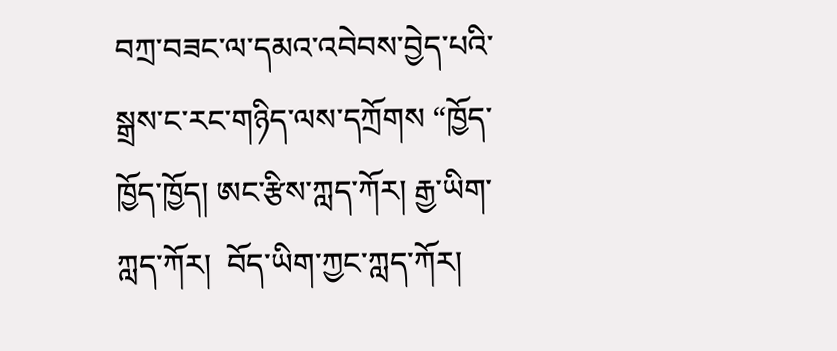བཀྲ་བཟང་ལ་དམའ་འབེབས་བྱེད་པའི་སྒྲས་ང་རང་གཉིད་ལས་དཀྲོགས “ཁྱོད་ཁྱོད་ཁྱོད། ཨང་རྩིས་ཀླད་ཀོར། རྒྱ་ཡིག་ཀླད་ཀོར།  བོད་ཡིག་ཀྱང་ཀླད་ཀོར།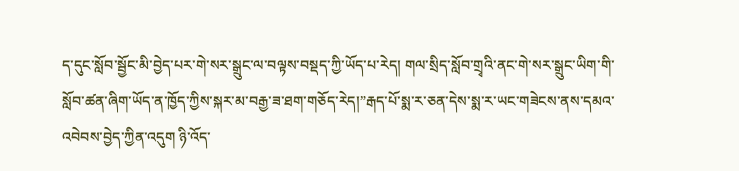ད་དུང་སློབ་སྦྱོང་མི་བྱེད་པར་གེ་སར་སྒྲུང་ལ་བལྟས་བསྡད་ཀྱི་ཡོད་པ་རེད། གལ་སྲིད་སློབ་གྲྭའི་ནང་གེ་སར་སྒྲུང་ཡིག་གི་སློབ་ཚན་ཞིག་ཡོད་ན་ཁྱོད་ཀྱིས་སྐར་མ་བརྒྱ་ཟ་ཐག་གཅོད་རེད།”རྒད་པོ་སྨ་ར་ཅན་དེས་སྨ་ར་ཡང་གཟེངས་ནས་དམའ་འབེབས་བྱེད་ཀྱིན་འདུག ཉི་འོད་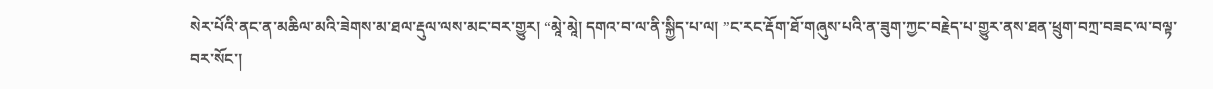སེར་པོའི་ནང་ན་མཆིལ་མའི་ཟེགས་མ་ཐལ་རྡུལ་ལས་མང་བར་གྱུར། “མཱེ་མཱེ། དགའ་བ་ལ་ནི་སྐྱིད་པ་ལ། ”ང་རང་རྡོག་ཐོ་གཞུས་པའི་ན་ཟུག་ཀྱང་བརྗེད་པ་གྱུར་ནས་ཐན་ཕྲུག་བཀྲ་བཟང་ལ་བལྟ་བར་སོང་།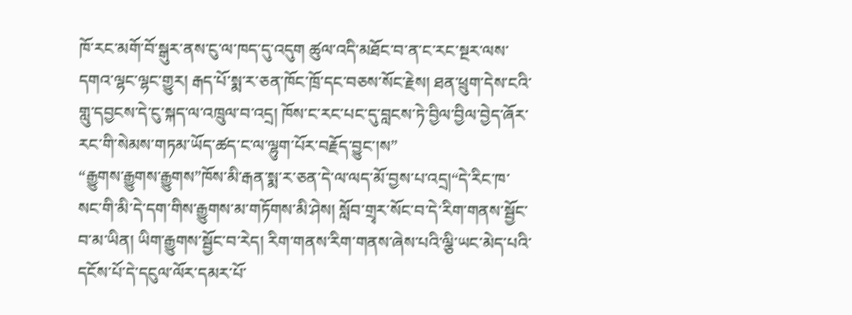ཁོ་རང་མགོ་བོ་སྒུར་ནས་ངུ་ལ་ཁད་དུ་འདུག ཚུལ་འདི་མཐོང་བ་ན་ང་རང་སྔར་ལས་དགའ་ལྷང་ལྷང་གྱུར། རྒད་པོ་སྨ་ར་ཅན་ཁོང་ཁྲོ་དང་བཅས་སོང་རྗེས། ཐན་ཕྲུག་དེས་ངའི་གླུ་དབྱངས་དེ་ངུ་སྐད་ལ་འཁྲུལ་བ་འདྲ། ཁོས་ང་རང་པང་དུ་བླངས་ཏེ་བྱིལ་བྱིལ་བྱེད་ཞོར་རང་གི་སེམས་གཏམ་ཡོད་ཚད་ང་ལ་ལྷུག་པོར་བརྗོད་བྱུང་།ས”
“རྒྱུགས་རྒྱུགས་རྒྱུགས”ཁོས་མི་རྒན་སྨ་ར་ཅན་དེ་ལ་ལད་མོ་བྱས་པ་འདྲ།“དེ་རིང་ཁ་སང་གི་མི་དེ་དག་གིས་རྒྱུགས་མ་གཏོགས་མི་ཤེས། སློབ་གྲྭར་སོང་བ་དེ་རིག་གནས་སྦྱོང་བ་མ་ཡིན། ཡིག་རྒྱུགས་སྦྱོང་བ་རེད། རིག་གནས་རིག་གནས་ཞེས་པའི་ལྕི་ཡང་མེད་པའི་དངོས་པོ་དེ་དངུལ་ལོར་དམར་པོ་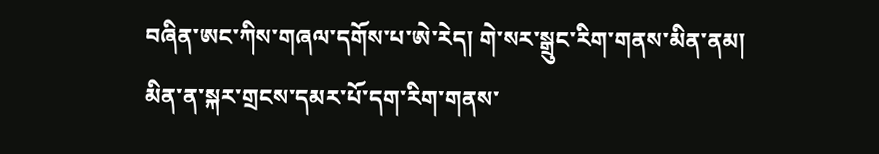བཞིན་ཨང་ཀིས་གཞལ་དགོས་པ་ཨེ་རེད། གེ་སར་སྒྲུང་རིག་གནས་མིན་ནམ། མིན་ན་སྐར་གྲངས་དམར་པོ་དག་རིག་གནས་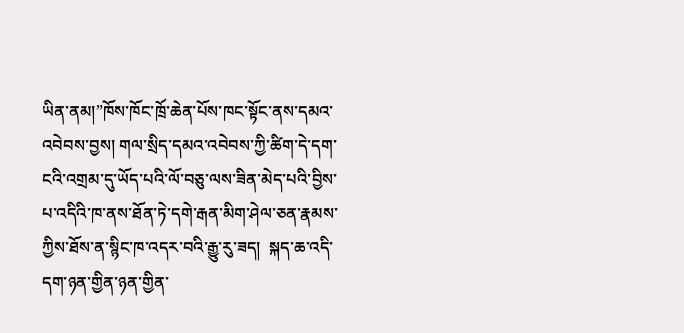ཡིན་ནམ།”ཁོས་ཁོང་ཁྲོ་ཆེན་པོས་ཁང་སྟོང་ནས་དམའ་འབེབས་བྱས། གལ་སྲིད་དམའ་འབེབས་ཀྱི་ཚིག་དེ་དག་ངའི་འགྲམ་དུ་ཡོད་པའི་ལོ་བཅུ་ལས་ཟིན་མེད་པའི་བྱིས་པ་འདིའི་ཁ་ནས་ཐོན་ཏེ་དགེ་རྒན་མིག་ཤེལ་ཅན་རྣམས་ཀྱིས་ཐོས་ན་སྙིང་ཁ་འདར་བའི་རྒྱུ་རུ་ཟད།  སྐད་ཆ་འདི་དག་ཉན་གྱིན་ཉན་གྱིན་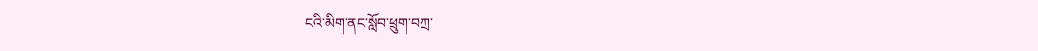ངའི་མིག་ནང་སློབ་ཕྲུག་བཀྲ་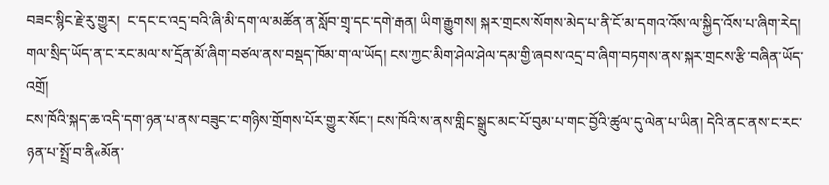བཟང་སྙིང་རྗེ་རུ་གྱུར།  ང་དང་ང་འདྲ་བའི་ཞི་མི་དག་ལ་མཚོན་ན་སློབ་གྲྭ་དང་དགེ་རྒན། ཡིག་རྒྱུགས། སྐར་གྲངས་སོགས་མེད་པ་ནི་ངོ་མ་དགའ་འོས་ལ་སྐྱིད་འོས་པ་ཞིག་རེད།  གལ་སྲིད་ཡོད་ན་ང་རང་མལ་ས་དྲོན་མོ་ཞིག་བཙལ་ནས་བསྡད་ཁོམ་ག་ལ་ཡོད། ངས་ཀྱང་མིག་ཤེལ་ཤེལ་དམ་གྱི་ཞབས་འདྲ་བ་ཞིག་བཏགས་ནས་སྐར་གྲངས་རྩི་བཞིན་ཡོད་འགྲོ།
ངས་ཁོའི་སྐད་ཆ་འདི་དག་ཉན་པ་ནས་བཟུང་ང་གཉིས་གྲོགས་པོར་གྱུར་སོང་། ངས་ཁོའི་ས་ནས་གླིང་སྒྲུང་མང་པོ་བུམ་པ་གང་བྱོའི་ཚུལ་དུ་ལེན་པ་ཡིན། དེའི་ནང་ནས་ང་རང་ཉན་པ་སྤྲོ་བ་ནི«མོན་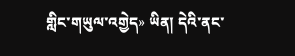གླིང་གཡུལ་འགྱེད» ཡིན། དེའི་ནང་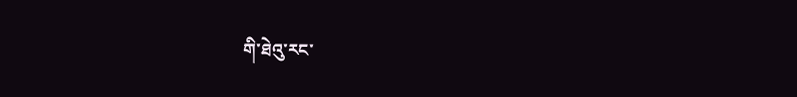གི་ཐེའུ་རང་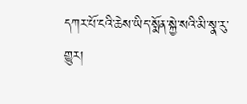དཀར་པོ་ངའི་ཆེས་ཡིད་སྨོན་སྐྱེ་སའི་མི་སྣ་རུ་གྱུར།